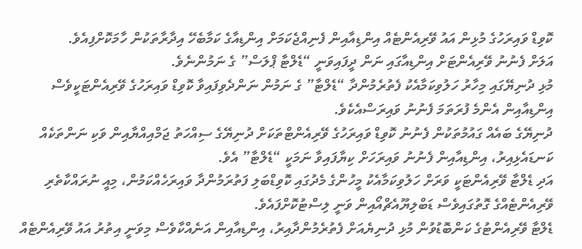ކޮވިޑް ވައިރަހުގެ މުޅިން އައު ވޭރިއެންޓެއް އިންޑިއާއިން ފެނިއްޖެކަމަށް އިންޑިއާގެ ކަމާބެހޭ އިދާރާތަކުން ހާމަކޮށްފިއެވެ.
އަލަށް ފެނުނު ވޭރިއެންޓަށް އިންޑިއާގައި ނަން ދީފައިވަނީ “ޑެލްޓާ ޕްލަސް” ގެ ނަމުންނެވެ.
މުޅި ދުނިޔޭގައި މިހާރު ހަލުވިކަމާއެކު ފެތުރެމުންދާ “ޑެލްޓާ” ގެ ނަމުން ނަންދެވިފައިވާ ކޮވިޑް ވައިރަހުގެ ވޭރިއެންޓަކީވެސް އިންޑިއާއިން އެންމެ ފުރަތަމަ ފެނުނު ވައިރަސްއެކެވެ.
ދުނިޔޭގެ ބައެއް ގައުމުތަކުން ފެނުނު ކޮވިޑް ވައިރަހުގެ ވޭރިއެންޓްތަކަށް ދުނިޔޭގެ ސިއްހަތު ޖަމްއިއްޔާއިން ވަކި ނަންތަކެއް ކަނޑައެޅިއިރު، އިންޑިއާއިން ފެނުނު ވައިރަހަށް ކިޔާފައިވާ ނަމަކީ “ޑެލްޓާ” އެވެ.
އަދި ޑެލްޓާ ވޭރިއެންޓަކީ ވަރަށް ހަލުވިކަމާއެކު މީހުންގެ މެދުގައި ކޮވިޑްބަލި ފަތުރަމުންދާ ވައިރަހެއްކަމުން، މިއީ ނުރައްކާތެރި ވޭރިއެންޓެއްގެ ގޮތުގައިވެސް ޑަބްލިޔޫއެޗްއޯއިން ވަނީ ލިސްޓުކޮށްފައެވެ.
ޑެލްޓާ ވޭރިއެންޓުގެ ކަންބޮޑުވުން މުޅި ދުނިޔެއަށް ފެތުރެމުންދާއިރު، އިންޑިއާއިން އަނެއްކާވެސް މިވަނީ އިތުރު އައު ވޭރިއެންޓެއް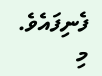ފެނިފައެވެ.
މި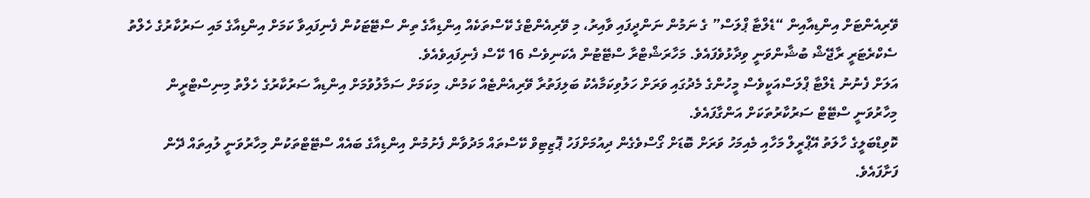ވޭރިއެންޓަށް އިންޑިއާއިން “ޑެލްޓާ ޕްލަސް” ގެ ނަމުން ނަންދީފައި ވާއިރު، މި ވޭރިއެންޓްގެ ކޭސްތަކެއް އިންޑިއާގެ ތިން ސްޓޭޓަކުން ފެނިފައިވާ ކަމަށް އިންޑިއާގެ މައި ސަރުކާރުގެ ހެލްތު ސެކްރެޓަރީ ރާޖޭޝް ބުޝާންވަނީ ވިދާޅުވެފައެވެ. މަހާރަޝްޓްރާ ސްޓޭޓުން އެކަނިވެސް 16 ކޭސް ފެނިފައިވެއެވެ.
އަލަށް ފެނުނު ޑެލްޓާ ޕްލަސްއަކީވެސް މީހުންގެ މެދުގައި ވަރަށް ހަލުވިކަމާއެކު ބަލިފަތުރާ ވޭރިއެންޓެއް ކަމުން، މިކަމަށް ސަމާލުވުމަށް އިންޑިއާ ސަރުކާރުގެ ހެލްތު މިނިސްޓްރީން މިހާރުވަނީ ސްޓޭޓް ސަރުކާރުތަކަށް އަންގާފައެވެ.
ކޮވިޑްބަލީގެ ހާލަތު އޭޕްރީލް މަހާއި މެއިމަހު ވަރަށް ބޮޑަށް ގޯސްވެގެން ދިއުމަށްފަހު ޕޮޒިޓިވް ކޭސްތައް މަދުވާން ފެށުމުން އިންޑިއާގެ ބައެއް ސްޓޭޓްތަކުން މިހާރުވަނީ ލުއިތައް ދޭން ފަށާފައެވެ.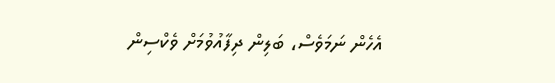އެހެން ނަމަވެސް، ބަލިން ދިފާއުވުމަށް ވެކްސިން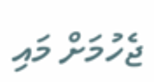ޖެހުމަށް މައި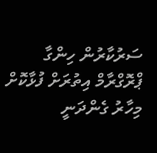ސަރުކާރުން ހިންގާ ޕްރޮގްރާމް އިތުރަށް ފުޅާކޮށް މިހާރު ގެންދަނީ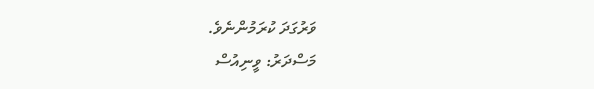ވަރުގަދަ ކުރަމުންނެވެ.
މަސްދަރު: ވީނިއުސް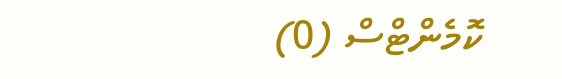ކޮމެންޓްސް (0)